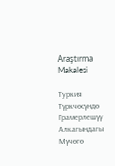Araştırma Makalesi

Туркия Түркчөсүндө Грамерлешүү Алкагындагы Мүчөгө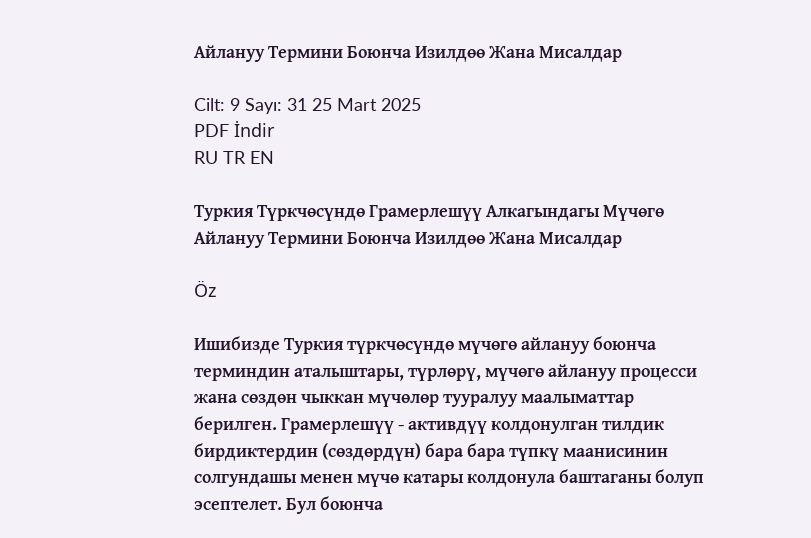Айлануу Термини Боюнча Изилдөө Жана Мисалдар

Cilt: 9 Sayı: 31 25 Mart 2025
PDF İndir
RU TR EN

Туркия Түркчөсүндө Грамерлешүү Алкагындагы Мүчөгө Айлануу Термини Боюнча Изилдөө Жана Мисалдар

Öz

Ишибизде Туркия түркчөсүндө мүчөгө айлануу боюнча терминдин аталыштары, түрлөрү, мүчөгө айлануу процесси жана сөздөн чыккан мүчөлөр тууралуу маалыматтар берилген. Грамерлешүү - активдүү колдонулган тилдик бирдиктердин (сөздөрдүн) бара бара түпкү маанисинин солгундашы менен мүчө катары колдонула баштаганы болуп эсептелет. Бул боюнча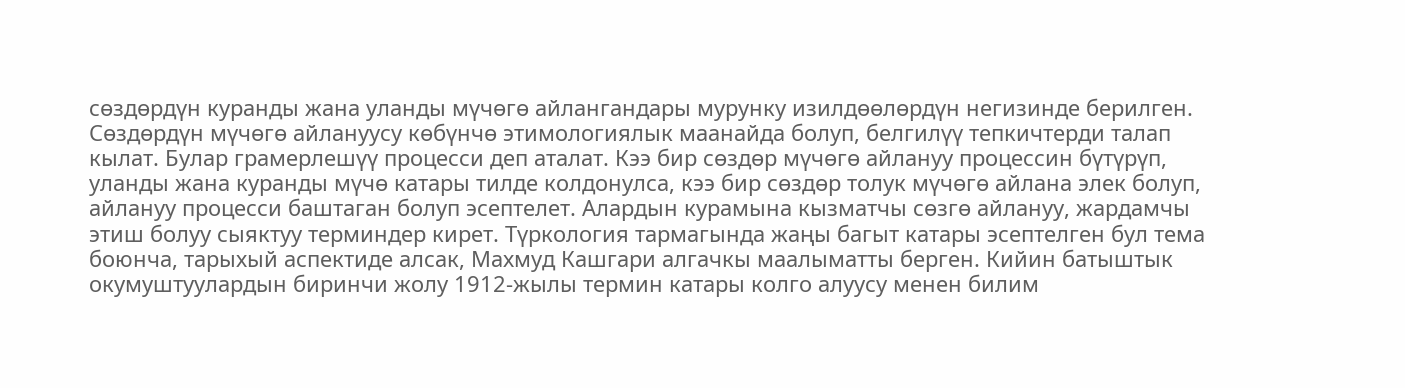сөздөрдүн куранды жана уланды мүчөгө айлангандары мурунку изилдөөлөрдүн негизинде берилген. Сөздөрдүн мүчөгө айлануусу көбүнчө этимологиялык маанайда болуп, белгилүү тепкичтерди талап кылат. Булар грамерлешүү процесси деп аталат. Кээ бир сөздөр мүчөгө айлануу процессин бүтүрүп, уланды жана куранды мүчө катары тилде колдонулса, кээ бир сөздөр толук мүчөгө айлана элек болуп, айлануу процесси баштаган болуп эсептелет. Алардын курамына кызматчы сөзгө айлануу, жардамчы этиш болуу сыяктуу терминдер кирет. Түркология тармагында жаңы багыт катары эсептелген бул тема боюнча, тарыхый аспектиде алсак, Махмуд Кашгари алгачкы маалыматты берген. Кийин батыштык окумуштуулардын биринчи жолу 1912-жылы термин катары колго алуусу менен билим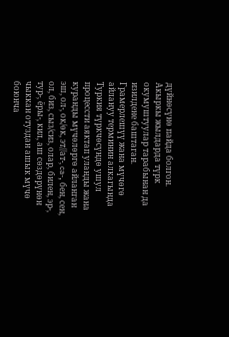дүйнөсүнө пайда болгон. Акыркы жылдарда түрк окумуштуулар тарабынан да изилдене баштаган. Грамерлешүү жана мүчөгө айлануу терминин алкагында Туркия түркчөсүндө ушул процессти аяктап уланды жана куранды мүчөлөргө айланган эш, ол-, ок/өк, эт//ат-, ca-, бен, сен, ол, биз, сыз/сиз, олар, билен, эр-, тур-, ёры-, кил, аш сөздөрүнөн чыккан отуздан ашык мүчө боюнча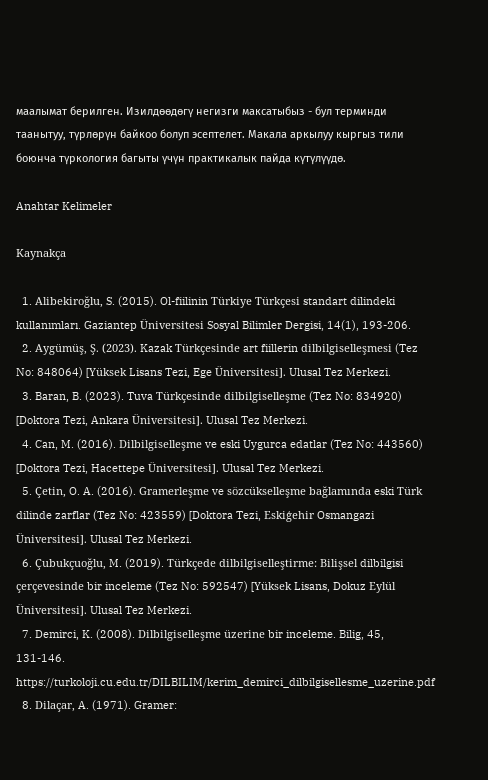маалымат берилген. Изилдөөдөгү негизги максатыбыз - бул терминди таанытуу, түрлөрүн байкоо болуп эсептелет. Макала аркылуу кыргыз тили боюнча түркология багыты үчүн практикалык пайда күтүлүүдө.

Anahtar Kelimeler

Kaynakça

  1. Alibekiroğlu, S. (2015). Ol-fiilinin Türkiye Türkçesi standart dilindeki kullanımları. Gaziantep Üniversitesi Sosyal Bilimler Dergisi, 14(1), 193-206.
  2. Aygümüş, Ş. (2023). Kazak Türkçesinde art fiillerin dilbilgiselleşmesi (Tez No: 848064) [Yüksek Lisans Tezi, Ege Üniversitesi]. Ulusal Tez Merkezi.
  3. Baran, B. (2023). Tuva Türkçesinde dilbilgiselleşme (Tez No: 834920) [Doktora Tezi, Ankara Üniversitesi]. Ulusal Tez Merkezi.
  4. Can, M. (2016). Dilbilgiselleşme ve eski Uygurca edatlar (Tez No: 443560) [Doktora Tezi, Hacettepe Üniversitesi]. Ulusal Tez Merkezi.
  5. Çetin, O. A. (2016). Gramerleşme ve sözcükselleşme bağlamında eski Türk dilinde zarflar (Tez No: 423559) [Doktora Tezi, Eskiģehir Osmangazi Üniversitesi]. Ulusal Tez Merkezi.
  6. Çubukçuoğlu, M. (2019). Türkçede dilbilgiselleştirme: Bilişsel dilbilgisi çerçevesinde bir inceleme (Tez No: 592547) [Yüksek Lisans, Dokuz Eylül Üniversitesi]. Ulusal Tez Merkezi.
  7. Demirci, K. (2008). Dilbilgiselleşme üzerine bir inceleme. Bilig, 45, 131-146. https://turkoloji.cu.edu.tr/DILBILIM/kerim_demirci_dilbilgisellesme_uzerine.pdf
  8. Dilaçar, A. (1971). Gramer: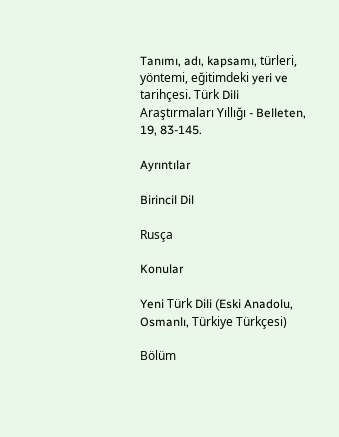Tanımı, adı, kapsamı, türleri, yöntemi, eğitimdeki yeri ve tarihçesi. Türk Dili Araştırmaları Yıllığı - Belleten, 19, 83-145.

Ayrıntılar

Birincil Dil

Rusça

Konular

Yeni Türk Dili (Eski Anadolu, Osmanlı, Türkiye Türkçesi)

Bölüm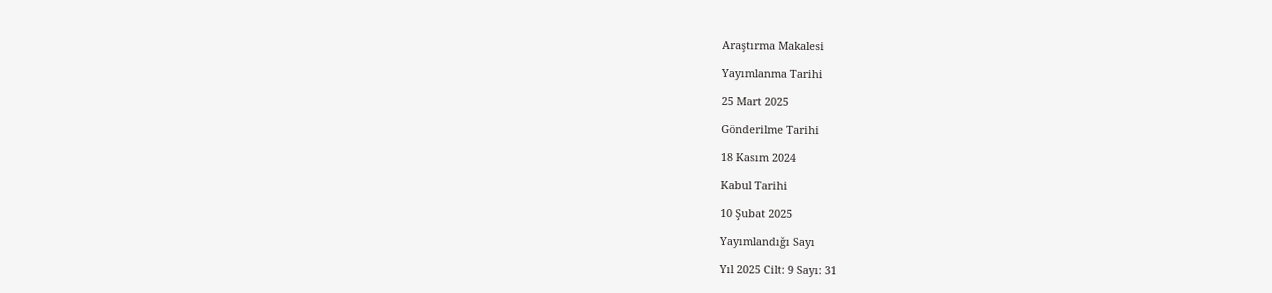Araştırma Makalesi

Yayımlanma Tarihi

25 Mart 2025

Gönderilme Tarihi

18 Kasım 2024

Kabul Tarihi

10 Şubat 2025

Yayımlandığı Sayı

Yıl 2025 Cilt: 9 Sayı: 31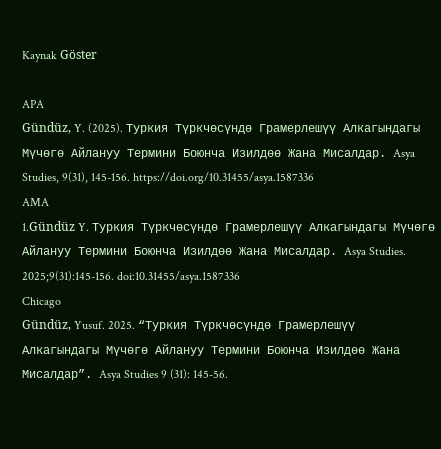Kaynak Göster

APA
Gündüz, Y. (2025). Туркия Түркчөсүндө Грамерлешүү Алкагындагы Мүчөгө Айлануу Термини Боюнча Изилдөө Жана Мисалдар. Asya Studies, 9(31), 145-156. https://doi.org/10.31455/asya.1587336
AMA
1.Gündüz Y. Туркия Түркчөсүндө Грамерлешүү Алкагындагы Мүчөгө Айлануу Термини Боюнча Изилдөө Жана Мисалдар. Asya Studies. 2025;9(31):145-156. doi:10.31455/asya.1587336
Chicago
Gündüz, Yusuf. 2025. “Туркия Түркчөсүндө Грамерлешүү Алкагындагы Мүчөгө Айлануу Термини Боюнча Изилдөө Жана Мисалдар”. Asya Studies 9 (31): 145-56.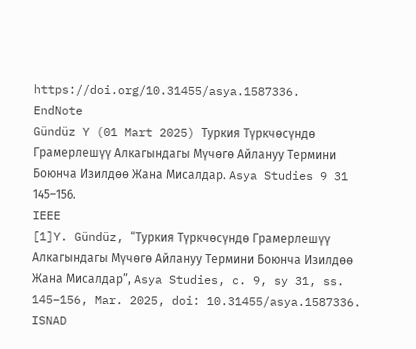https://doi.org/10.31455/asya.1587336.
EndNote
Gündüz Y (01 Mart 2025) Туркия Түркчөсүндө Грамерлешүү Алкагындагы Мүчөгө Айлануу Термини Боюнча Изилдөө Жана Мисалдар. Asya Studies 9 31 145–156.
IEEE
[1]Y. Gündüz, “Туркия Түркчөсүндө Грамерлешүү Алкагындагы Мүчөгө Айлануу Термини Боюнча Изилдөө Жана Мисалдар”, Asya Studies, c. 9, sy 31, ss. 145–156, Mar. 2025, doi: 10.31455/asya.1587336.
ISNAD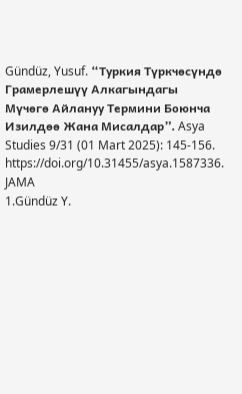Gündüz, Yusuf. “Туркия Түркчөсүндө Грамерлешүү Алкагындагы Мүчөгө Айлануу Термини Боюнча Изилдөө Жана Мисалдар”. Asya Studies 9/31 (01 Mart 2025): 145-156. https://doi.org/10.31455/asya.1587336.
JAMA
1.Gündüz Y.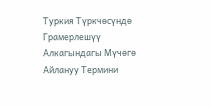Туркия Түркчөсүндө Грамерлешүү Алкагындагы Мүчөгө Айлануу Термини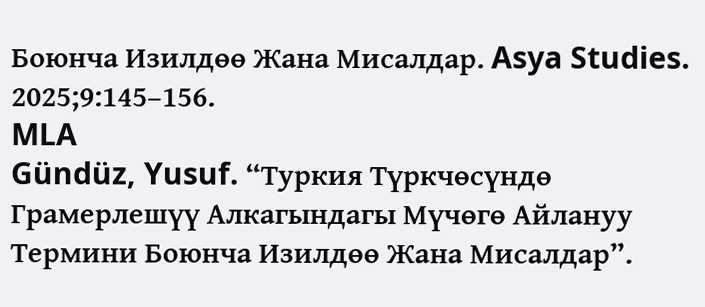Боюнча Изилдөө Жана Мисалдар. Asya Studies. 2025;9:145–156.
MLA
Gündüz, Yusuf. “Туркия Түркчөсүндө Грамерлешүү Алкагындагы Мүчөгө Айлануу Термини Боюнча Изилдөө Жана Мисалдар”.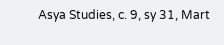Asya Studies, c. 9, sy 31, Mart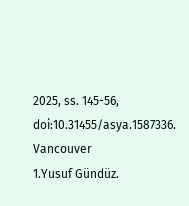2025, ss. 145-56, doi:10.31455/asya.1587336.
Vancouver
1.Yusuf Gündüz.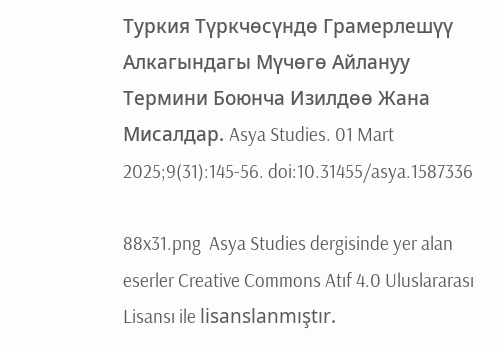Туркия Түркчөсүндө Грамерлешүү Алкагындагы Мүчөгө Айлануу Термини Боюнча Изилдөө Жана Мисалдар. Asya Studies. 01 Mart 2025;9(31):145-56. doi:10.31455/asya.1587336

88x31.png  Asya Studies dergisinde yer alan eserler Creative Commons Atıf 4.0 Uluslararası Lisansı ile lisanslanmıştır.